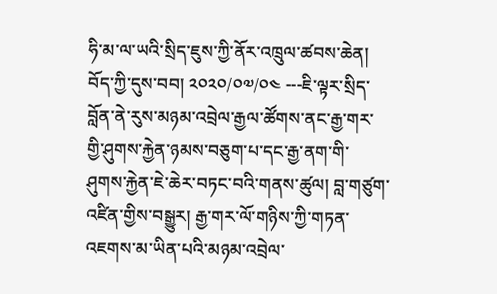ཧི་མ་ལ་ཡའི་སྲིད་ཇུས་ཀྱི་ནོར་འཁྲུལ་ཚབས་ཆེན། བོད་ཀྱི་དུས་བབ། ༢༠༢༠/༠༧/༠༤ ---ཇི་ལྟར་སྲིད་བློན་ནེ་རུས་མཉམ་འབྲེལ་རྒྱལ་ཚོགས་ནང་རྒྱ་གར་གྱི་ཤུགས་རྐྱེན་ཉམས་བཅུག་པ་དང་རྒྱ་ནག་གི་ཤུགས་རྐྱེན་ཇེ་ཆེར་བཏང་བའི་གནས་ཚུལ། བླ་གཙུག་འཛིན་གྱིས་བསྒྱུར། རྒྱ་གར་ལོ་གཉིས་ཀྱི་གཏན་འཇགས་མ་ཡིན་པའི་མཉམ་འབྲེལ་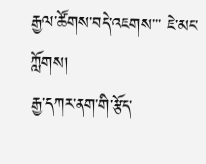རྒྱལ་ཚོགས་བདེ་འཇགས་་་ ཇེ་མང་ཀློགས།
རྒྱ་དཀར་ནག་གི་རྩོད་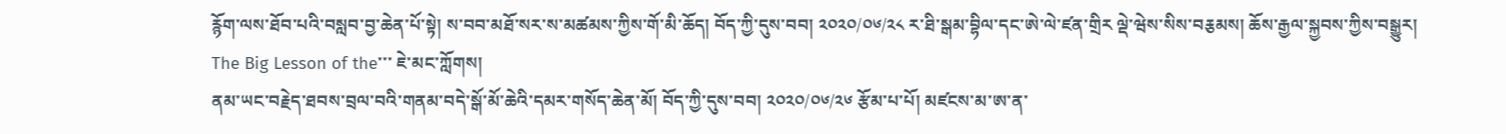རྙོག་ལས་ཐོབ་པའི་བསླབ་བྱ་ཆེན་པོ་སྟེ། ས་བབ་མཐོ་སར་ས་མཚམས་ཀྱིས་གོ་མི་ཆོད། བོད་ཀྱི་དུས་བབ། ༢༠༢༠/༠༦/༢༨ ར་ཐི་སྒམ་བྷིལ་དང་ཨེ་ལེ་ཛན་གྲིར ལྡེ་ཝེས་སིས་བརྕམས། ཆོས་རྒྱལ་སྐྱབས་ཀྱིས་བསྒྱུར། The Big Lesson of the་་་ ཇེ་མང་ཀློགས།
ནམ་ཡང་བརྗེད་ཐབས་བྲལ་བའི་གནམ་བདེ་སྒོ་མོ་ཆེའི་དམར་གསོད་ཆེན་མོ། བོད་ཀྱི་དུས་བབ། ༢༠༢༠/༠༦/༢༦ རྩོམ་པ་པོ། མཛངས་མ་ཨ་ན་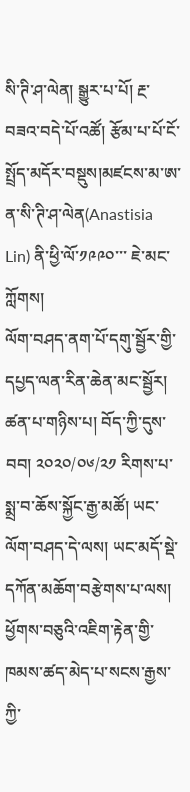སི་ཊི་ཤ་ལེན། སྒྱུར་པ་པོ། རྔ་བཟའ་བདེ་པོ་འཚོ། རྩོམ་པ་པོ་ངོ་སྤྲོད་མདོར་བསྡུས།མཛངས་མ་ཨ་ན་སི་ཊི་ཤ་ལེན(Anastisia Lin) ནི་ཕྱི་ལོ་༡༩༩༠་་་ ཇེ་མང་ཀློགས།
ལོག་བཤད་ནག་པོ་དགུ་སྦྱོར་གྱི་དཔྱད་ལན་རིན་ཆེན་མང་སྦྱོར། ཚན་པ་གཉིས་པ། བོད་ཀྱི་དུས་བབ། ༢༠༢༠/༠༦/༢༡ རིགས་པ་སྨྲ་བ་ཆོས་སྐྱོང་རྒྱ་མཚོ། ཡང་ལོག་བཤད་དེ་ལས། ཡང་མདོ་སྡེ་དཀོན་མཆོག་བརྩེགས་པ་ལས། ཕྱོགས་བཅུའི་འཇིག་རྟེན་གྱི་ཁམས་ཚད་མེད་པ་སངས་རྒྱས་ཀྱི་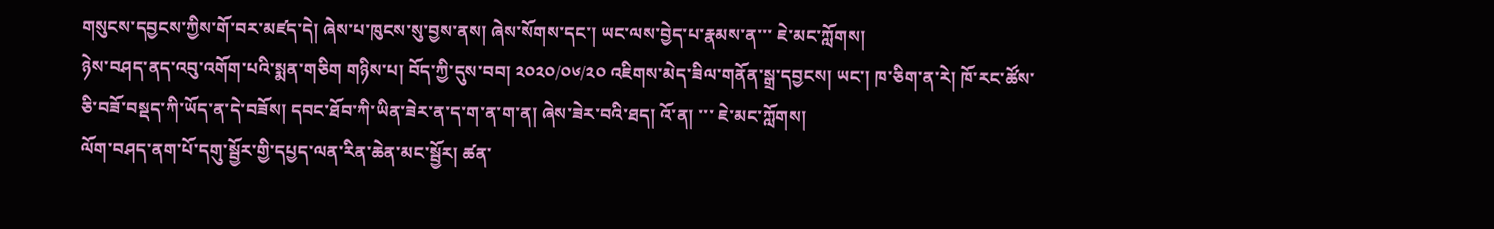གསུངས་དབྱངས་ཀྱིས་གོ་བར་མཛད་དེ། ཞེས་པ་ཁུངས་སུ་བྱས་ནས། ཞེས་སོགས་དང་། ཡང་ལས་བྱེད་པ་རྣམས་ན་་་ ཇེ་མང་ཀློགས།
ཉེས་བཤད་ནད་འབུ་འགོག་པའི་སྨན་གཅིག གཉིས་པ། བོད་ཀྱི་དུས་བབ། ༢༠༢༠/༠༦/༢༠ འཇིགས་མེད་ཟིལ་གནོན་སྒྲ་དབྱངས། ཡང་། ཁ་ཅིག་ན་རེ། ཁོ་རང་ཚོས་ཅི་བཟོ་བསྡད་ཀི་ཡོད་ན་དེ་བཟོས། དབང་ཐོབ་ཀི་ཡིན་ཟེར་ན་ད་ག་ན་ག་ན། ཞེས་ཟེར་བའི་ཐད། འོ་ན། ་་་ ཇེ་མང་ཀློགས།
ལོག་བཤད་ནག་པོ་དགུ་སྦྱོར་གྱི་དཔྱད་ལན་རིན་ཆེན་མང་སྦྱོར། ཚན་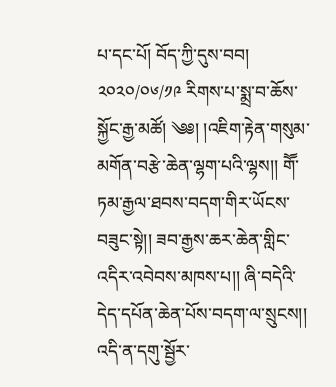པ་དང་པོ། བོད་ཀྱི་དུས་བབ། ༢༠༢༠/༠༦/༡༩ རིགས་པ་སྨྲ་བ་ཆོས་སྐྱོང་རྒྱ་མཚོ། ༄༅། །འཇིག་རྟེན་གསུམ་མགོན་བརྩེ་ཆེན་ལྷག་པའི་ལྷས།། གཽ་ཏམ་རྒྱལ་ཐབས་བདག་གིར་ཡོངས་བཟུང་སྟེ།། ཟབ་རྒྱས་ཆར་ཆེན་གླིང་འདིར་འབེབས་མཁས་པ།། ཞི་བདེའི་དེད་དཔོན་ཆེན་པོས་བདག་ལ་སྲུངས།། འདི་ན་དགུ་སྦྱོར་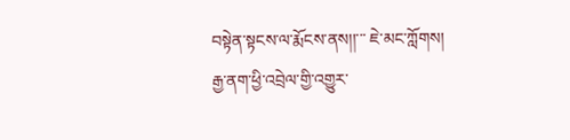བསྟེན་སྟངས་ལ་རྨོངས་ནས།།་་་ ཇེ་མང་ཀློགས།
རྒྱ་ནག་ཕྱི་འབྲེལ་གྱི་འགྱུར་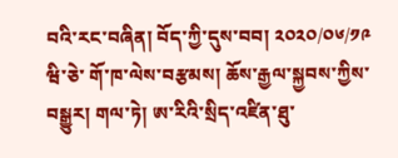བའི་རང་བཞིན། བོད་ཀྱི་དུས་བབ། ༢༠༢༠/༠༦/༡༩ ཝི་ཅེ་ གོ་ཁ་ལེས་བརྩམས། ཆོས་རྒྱལ་སྐྱབས་ཀྱིས་བསྒྱུར། གལ་ཏེ། ཨ་རིའི་སྲིད་འཛིན་ཐུ་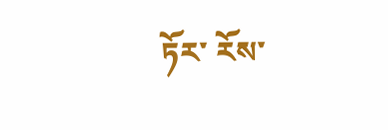ཏོར་ རོས་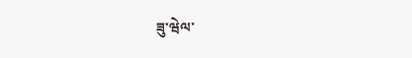ཟུ་ཝེལ་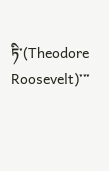ཏི་(Theodore Roosevelt)་་་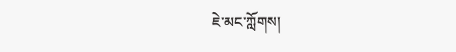ཇེ་མང་ཀློགས།